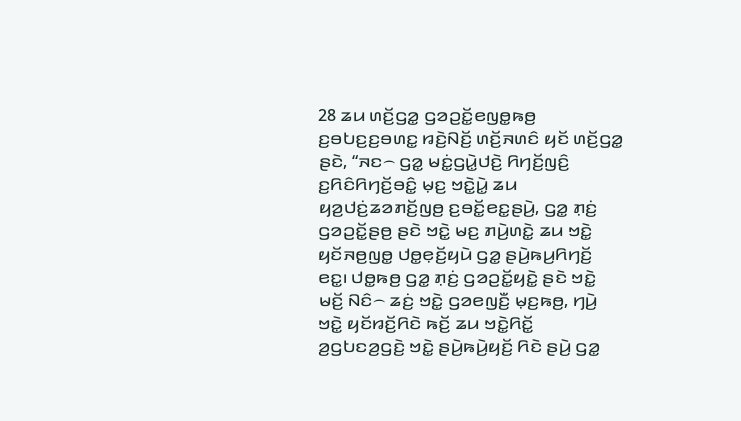28 ꤘꤣ ꤛꤢꤩ꤬ꤞꤤ꤭ ꤞꤤꤑꤢꤩ꤭ꤕꤜꤥ꤭ꤒꤥ꤬ ꤢ꤬ꤋꤝꤢ꤬ꤢ꤬ꤋꤛꤢ꤭ ꤙꤢꤧ꤬ꤡꤢꤩ꤬ ꤛꤢꤩ꤬ꤏꤛꤢꤨ ꤟꤢꤩ ꤛꤢꤩ꤬ꤞꤤ꤭ ꤔꤢꤧ, “ꤏꤢ꤮ ꤞꤤ꤭ ꤗꤢꤦ꤭ꤞꤣꤧ꤭ꤓꤢꤧ꤬ ꤖꤚꤢꤩ꤬ꤜꤢꤨ꤬ ꤢ꤬ꤖꤢꤨꤖꤚꤢꤩ꤬ꤋꤢꤨ꤭ ꤗ꤫ꤢ꤬ ꤠꤢꤧ꤭ꤣꤧ꤭ ꤘꤣ ꤟꤤ꤬ꤓꤢꤦ꤬ꤘꤤꤊꤢꤩ꤬ꤜꤥ꤬ ꤢ꤬ꤋꤢꤩ꤭ꤕꤢ꤭ꤔꤣꤧ꤬, ꤞꤤ꤭ ꤊ꤫ꤢꤦ꤬ ꤞꤤꤑꤢꤩ꤭ꤔꤥ꤬ ꤔꤢꤧ ꤠꤢꤧ꤭ ꤗꤢ꤬ ꤊꤣꤧ꤬ꤛꤢꤧ꤭ ꤘꤣ ꤠꤢꤧ꤭ ꤟꤢꤩꤏꤥ꤬ꤜꤥ꤭ ꤓꤥ꤭ꤕ꤫ꤢꤩ꤬ꤟꤣꤧ ꤞꤤ꤭ ꤔꤣꤧ꤬ꤒꤣ꤬ꤖꤚꤢꤩ꤬ ꤕꤢ꤭꤯ ꤓꤥ꤭ꤒꤥ꤬ ꤞꤤ꤭ ꤊ꤫ꤢꤦ꤬ ꤞꤤꤑꤢꤩ꤭ꤟꤢꤧ꤭ ꤔꤢꤧ ꤠꤢꤧ꤭ ꤗꤢꤩ꤬ ꤡꤢꤨ꤮ ꤘꤢꤦ꤬ ꤠꤢꤧ꤭ ꤞꤤꤕꤜꤢꤪ꤬ ꤗ꤫ꤢ꤬ꤒꤥ꤬, ꤚꤣꤧ꤬ ꤠꤢꤧ꤭ ꤟꤢꤩꤙꤢꤩ꤬ꤖꤢꤧ ꤒꤢꤩ꤬ ꤘꤣ ꤠꤢꤧ꤭ꤖꤢꤩ꤭ ꤤ꤬ꤞꤝꤢꤤ꤬ꤞꤢꤧ꤬ ꤠꤢꤧ꤭ ꤔꤣꤧ꤬ꤒꤣꤧ꤬ꤟꤢꤩ꤬ ꤖꤢꤧ ꤔꤣꤧ꤬ ꤞꤤ꤭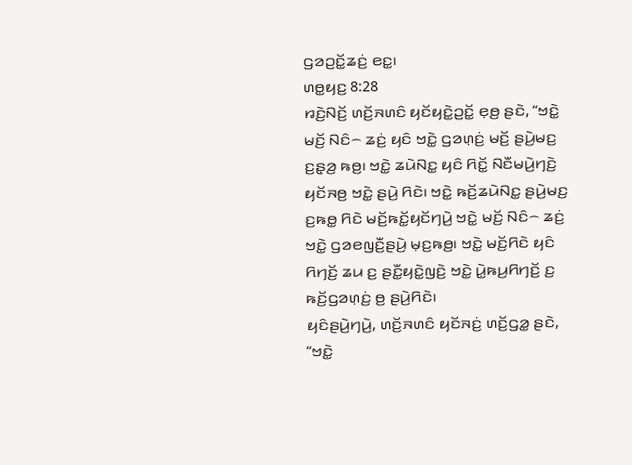ꤞꤤꤑꤢꤩ꤭ꤘꤢꤦ꤬ ꤕꤢ꤭꤯
ꤛꤥ꤭ꤟꤢ꤬ 8:28
ꤙꤢꤧ꤬ꤡꤢꤩ꤬ ꤛꤢꤩ꤬ꤏꤛꤢꤨ ꤟꤢꤩꤟꤢꤧ꤭ꤑꤢꤩ꤭ ꤕ꤫ꤥ꤬ ꤔꤢꤧ, “ꤠꤢꤧ꤭ ꤗꤢꤩ꤬ ꤡꤢꤨ꤮ ꤘꤢꤦ꤬ ꤟꤢꤨ ꤠꤢꤧ꤭ ꤞꤤꤛ꤫ꤢꤦ꤬ ꤗꤢꤩ꤬ ꤔꤣꤧ꤬ꤗꤢ꤬ ꤢ꤬ꤔ꤫ꤤ꤬ ꤒꤥ꤬꤯ ꤠꤢꤧ꤭ ꤘꤣꤧꤡꤢ꤭ ꤟꤢꤨ ꤖꤢꤩ꤭ ꤡꤢꤪꤗꤣꤧ꤬ꤚꤢꤧ꤬ ꤟꤢꤩꤏꤥ꤬ ꤠꤢꤧ꤭ ꤔꤣꤧ꤬ ꤖꤢꤧ꤯ ꤠꤢꤧ꤭ ꤒꤢꤩ꤬ꤘꤣꤧꤡꤢ꤭ ꤔꤣꤧ꤬ꤗꤢ꤬ ꤢ꤬ꤒꤥ꤭ ꤖꤢꤧ ꤗꤢꤩ꤬ꤒꤢꤩ꤭ꤟꤢꤩꤚꤣꤧ꤬ ꤠꤢꤧ꤭ ꤗꤢꤩ꤬ ꤡꤢꤨ꤮ ꤘꤢꤦ꤬ ꤠꤢꤧ꤭ ꤞꤤꤕꤜꤢꤪ꤬ꤔꤣꤧ꤬ ꤗ꤫ꤢ꤬ꤒꤥ꤬꤯ ꤠꤢꤧ꤭ ꤗꤢꤩ꤬ꤖꤢꤧ ꤟꤢꤨ ꤖꤚꤢꤩ꤬ ꤘꤣ ꤢ꤬ ꤔꤢꤪ꤭ꤟꤢꤧ꤭ꤜꤢꤧ꤬ ꤠꤢꤧ꤭ ꤣꤧ꤭ꤒꤣ꤬ꤖꤚꤢꤩ꤬ ꤢ꤬ ꤒꤢꤩ꤬ꤞꤤꤛ꤫ꤢꤦ꤬ ꤥ꤬ ꤔꤣꤧ꤬ꤖꤢꤧ꤯
ꤟꤢꤨꤔꤣꤧ꤬ꤚꤣꤧ꤬, ꤛꤢꤩ꤬ꤏꤛꤢꤨ ꤟꤢꤩꤏꤢꤦ꤬ ꤛꤢꤩ꤬ꤞꤤ꤭ ꤔꤢꤧ, “ꤠꤢꤧ꤭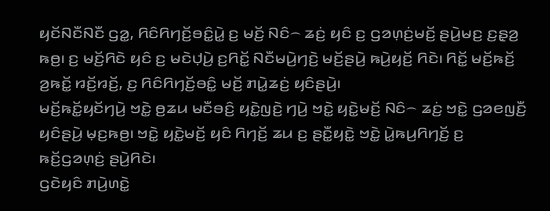ꤟꤢꤩꤡꤢꤪꤡꤢꤪ ꤞꤤ꤭, ꤖꤢꤨꤖꤚꤢꤩ꤬ꤋꤢꤨ꤭ꤣꤧ꤭ ꤢ꤬ ꤗꤢꤩ꤬ ꤡꤢꤨ꤮ ꤘꤢꤦ꤬ ꤟꤢꤨ ꤢ꤬ ꤞꤤꤛ꤫ꤢꤦ꤬ꤗꤢꤩ꤬ ꤔꤣꤧ꤬ꤗꤢ꤬ ꤢ꤬ꤔ꤫ꤤ꤬ ꤒꤥ꤬꤯ ꤢ꤬ ꤗꤢꤩ꤬ꤖꤢꤧ ꤟꤢꤨ ꤢ꤬ ꤗꤢꤧꤓ꤫ꤣꤧ꤬ ꤢ꤬ꤖꤢꤩ꤭ ꤡꤢꤪꤗꤣꤧ꤬ꤚꤢꤧ꤬ ꤗꤢꤩ꤬ꤔꤣꤧ꤬ ꤒꤣꤧ꤬ꤟꤢꤩ꤬ ꤖꤢꤧ꤯ ꤖꤢꤩ꤭ ꤗꤢꤩ꤬ꤒꤢꤩ꤬ ꤤ꤬ꤒꤢꤩ꤭ ꤙꤢꤩ꤬ꤙꤢꤩ꤬, ꤢ꤬ ꤖꤢꤨꤖꤚꤢꤩ꤬ꤋꤢꤨ꤭ ꤗꤢꤩ꤬ ꤊꤣꤧ꤭ꤘꤢꤦ꤬ ꤟꤢꤨꤔꤣꤧ꤬꤯
ꤗꤢꤩ꤬ꤒꤢꤩ꤭ꤟꤢꤩꤚꤣꤧ꤬ ꤠꤢꤧ꤭ ꤥ꤬ꤘꤣ ꤗꤢꤪꤋꤢꤨ꤬ ꤟꤢꤧ꤭ꤜꤢꤧ꤬ ꤚꤣꤧ꤬ ꤠꤢꤧ꤭ ꤟꤢꤧ꤭ꤗꤢꤩ꤬ ꤡꤢꤨ꤮ ꤘꤢꤦ꤬ ꤠꤢꤧ꤭ ꤞꤤꤕꤜꤢꤪ꤬ ꤟꤢꤨꤔꤣꤧ꤬ ꤗ꤫ꤢ꤬ꤒꤥ꤬꤯ ꤠꤢꤧ꤭ ꤟꤢꤧ꤭ꤗꤢꤩ꤬ ꤟꤢꤨ ꤖꤚꤢꤩ꤬ ꤘꤣ ꤢ꤬ ꤔꤢꤪ꤭ꤟꤢꤧ꤭ ꤠꤢꤧ꤭ ꤣꤧ꤭ꤒꤣ꤬ꤖꤚꤢꤩ꤬ ꤢ꤬ ꤒꤢꤩ꤬ꤞꤤꤛ꤫ꤢꤦ꤬ ꤔꤣꤧ꤬ꤖꤢꤧ꤯
ꤞꤢꤧꤟꤢꤨ ꤊꤣꤧ꤬ꤛꤢꤧ꤭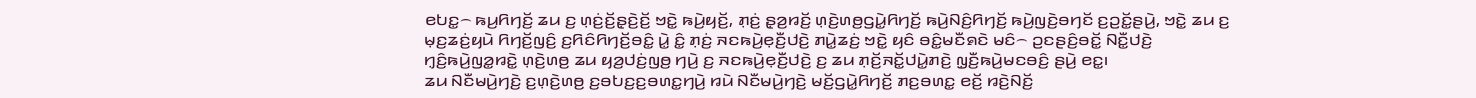ꤕꤝꤢ꤭꤮ ꤒꤣ꤬ꤖꤚꤢꤩ꤬ ꤘꤣ ꤢ꤬ ꤛ꤫ꤢꤦ꤬ꤢꤩ꤬ꤔ꤫ꤢꤧ꤬ꤢꤩ꤬ ꤠꤢꤧ꤭ ꤒꤣꤧ꤬ꤟꤢꤩ꤬, ꤊ꤫ꤢꤦ꤬ ꤔ꤫ꤤ꤬ꤙꤢꤩ꤬ ꤛ꤫ꤢꤧ꤬ꤛꤥ꤬ꤞꤣꤧ꤭ꤖꤚꤢꤩ꤬ ꤒꤣꤧ꤬ꤡꤢꤨ꤬ꤖꤚꤢꤩ꤬ ꤒꤣꤧ꤬ꤜꤢꤧ꤬ꤋꤚꤢꤩ ꤢ꤬ꤑꤢꤩ꤭ꤔꤣꤧ꤬, ꤠꤢꤧ꤭ ꤘꤣ ꤢ꤬ ꤗ꤫ꤢ꤬ꤘꤢꤦ꤬ꤟꤣꤧ ꤖꤚꤢꤩ꤬ꤜꤢꤨ꤬ ꤢ꤬ꤖꤢꤨꤖꤚꤢꤩ꤬ꤋꤢꤨ꤭ ꤣꤧ꤭ ꤢꤨ꤭ ꤊ꤫ꤢꤦ꤬ ꤏꤢꤒꤣꤧ꤬ꤕ꤫ꤢꤪ꤬ꤓꤢꤧ꤬ ꤊꤣꤧ꤭ꤘꤢꤦ꤬ ꤠꤢꤧ꤭ ꤟꤢꤨ ꤋꤢꤨ꤭ꤗꤢꤪꤎꤢꤧ ꤗꤢꤨ꤮ ꤑꤢꤔꤢꤨ꤬ꤋꤢꤩ꤭ ꤡꤢꤪ꤭ꤓꤢꤧ꤬ ꤚ꤫ꤢꤨ꤬ꤒꤣꤧ꤬ꤜꤤ꤭ꤙꤢꤧ꤭ ꤛ꤫ꤢꤧ꤬ꤛꤥ꤬ ꤘꤣ ꤟꤤ꤬ꤓꤢꤦ꤬ꤜꤥ꤬ ꤚꤣꤧ꤬ ꤢ꤬ ꤏꤢꤒꤣꤧ꤬ꤕ꤫ꤢꤪ꤬ꤓꤢꤧ꤬ ꤢ꤬ ꤘꤣ ꤊ꤫ꤢꤩ꤬ꤏꤢꤩ꤭ꤓꤣꤧ꤭ꤊꤢꤧ꤬ ꤜ꤫ꤢꤪ꤬ꤒꤣꤧ꤬ꤗꤢꤋꤢꤨ꤬ ꤔꤣꤧ꤬ ꤕꤢ꤭꤯
ꤘꤣ ꤡꤢꤪꤗꤣꤧ꤬ꤚꤢꤧ꤬ ꤢ꤬ꤛ꤫ꤢꤧ꤬ꤛꤥ꤬ ꤢ꤬ꤋꤝꤢ꤬ꤢ꤬ꤋꤛꤢ꤭ꤚꤣꤧ꤬ ꤙꤣꤧ ꤡꤢꤪꤗꤣꤧ꤬ꤚꤢꤧ꤬ ꤗꤢꤩ꤬ꤞꤣꤧ꤭ꤖꤚꤢꤩ꤬ ꤊꤢ꤬ꤋꤛꤢ꤭ ꤕꤢꤩ꤬ ꤙꤢꤧ꤬ꤡꤢꤩ꤬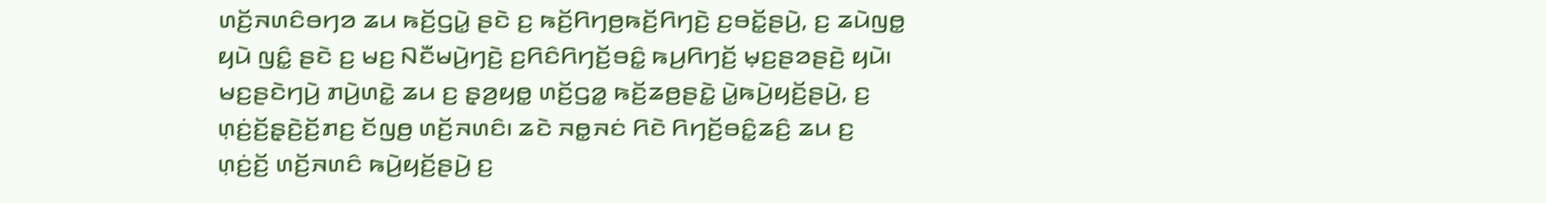ꤛꤢꤩ꤬ꤏꤛꤢꤨꤋꤚꤤ ꤘꤣ ꤒꤢꤩ꤬ꤞꤣꤧ꤭ ꤔꤢꤧ ꤢ꤬ ꤒꤢꤩ꤬ꤖꤚꤥ꤬ꤒꤢꤩ꤬ꤖꤚꤢꤧ꤬ ꤢ꤬ꤋꤢꤩ꤭ꤔꤣꤧ꤬, ꤢ꤬ ꤘꤣꤧꤜꤥ꤭ ꤟꤣꤧ ꤜꤢꤨ꤭ ꤔꤢꤧ ꤢ꤬ ꤗꤢ꤬ ꤡꤢꤪꤗꤣꤧ꤬ꤚꤢꤧ꤬ ꤢ꤬ꤖꤢꤨꤖꤚꤢꤩ꤬ꤋꤢꤨ꤭ ꤒꤣ꤬ꤖꤚꤢꤩ꤬ ꤗ꤫ꤢ꤬ꤔꤤꤔꤢꤧ꤬ ꤟꤣꤧ꤯
ꤗꤢ꤬ꤔꤢꤧꤚꤣꤧ꤬ ꤊꤣꤧ꤬ꤛꤢꤧ꤭ ꤘꤣ ꤢ꤬ ꤔ꤫ꤤ꤬ꤟꤥ꤭ ꤛꤢꤩ꤬ꤞꤤ꤭ ꤒꤢꤩ꤬ꤘꤥ꤬ꤔꤢꤧ꤭ ꤣꤧ꤭ꤒꤣꤧ꤬ꤟꤢꤩ꤬ꤔꤣꤧ꤬, ꤢ꤬ ꤛ꤫ꤢꤦ꤬ꤢꤩ꤬ꤔ꤫ꤢꤧ꤬ꤢꤩ꤬ꤊꤢ꤬ ꤢꤩꤜꤥ꤬ ꤛꤢꤩ꤬ꤏꤛꤢꤨ꤯ ꤘꤢꤧ ꤏꤥ꤭ꤏꤢꤦ ꤖꤢꤧ ꤖꤚꤢꤩ꤬ꤋꤢꤨ꤭ꤘꤢꤨ꤬ ꤘꤣ ꤢ꤬ ꤛ꤫ꤢꤦ꤬ꤢꤩ꤬ ꤛꤢꤩ꤬ꤏꤛꤢꤨ ꤒꤣꤧ꤬ꤟꤢꤩ꤬ꤔꤣꤧ꤬ ꤢ꤬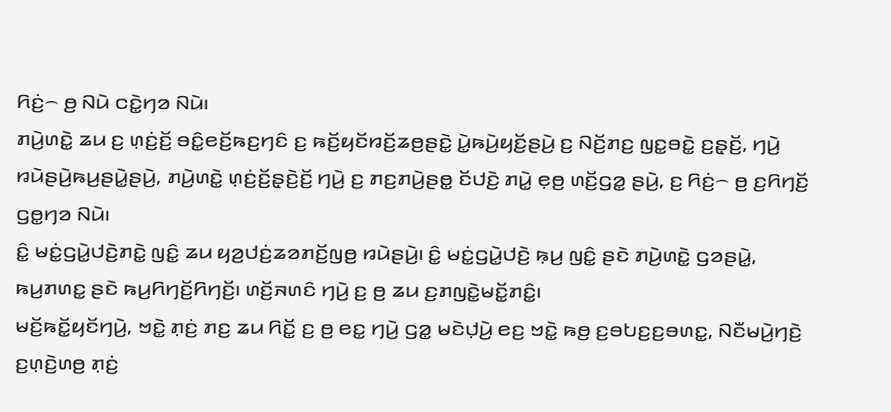ꤖꤢꤦ꤬꤮ ꤥ꤬ ꤡꤣꤧ ꤍꤢꤧ꤭ꤚꤤ ꤡꤣꤧ꤯
ꤊꤣꤧ꤬ꤛꤢꤧ꤭ ꤘꤣ ꤢ꤬ ꤛ꤫ꤢꤦ꤬ꤢꤩ꤬ ꤋꤢꤨ꤭ꤕꤢꤩ꤬ꤒꤢ꤬ꤚꤢꤨ ꤢ꤬ ꤒꤢꤩ꤬ꤟꤢꤩꤙꤢꤩ꤬ꤘꤥ꤬ꤔꤢꤧ꤭ ꤣꤧ꤭ꤒꤣꤧ꤬ꤟꤢꤩ꤬ꤔꤣꤧ꤬ ꤢ꤬ ꤡꤢꤩ꤬ꤊꤢ꤬ ꤜꤢ꤭ꤋꤢꤧ꤭ ꤢ꤬ꤔ꤫ꤢꤩ꤬, ꤚꤣꤧ꤬ ꤙꤣꤧꤔꤣꤧ꤬ꤒꤣ꤬ꤔꤣꤧ꤭ꤔꤣꤧ꤬, ꤊꤣꤧ꤬ꤛꤢꤧ꤭ ꤛ꤫ꤢꤦ꤬ꤢꤩ꤬ꤔ꤫ꤢꤧ꤬ꤢꤩ꤬ ꤚꤣꤧ꤬ ꤢ꤬ ꤊꤢ꤬ꤊꤣꤧ꤬ꤔꤥ꤭ ꤢꤩꤓꤢꤧ꤬ ꤊꤣꤧ꤭ ꤕ꤫ꤥ꤬ ꤛꤢꤩ꤬ꤞꤤ꤭ ꤔꤣꤧ꤬, ꤢ꤬ ꤖꤢꤦ꤬꤮ ꤥ꤬ ꤢ꤬ꤖꤚꤢꤩ꤬ ꤞꤥ꤭ꤚꤤ ꤡꤣꤧ꤯
ꤢꤨ꤭ ꤗꤢꤦ꤭ꤞꤣꤧ꤭ꤓꤢꤧ꤬ꤊꤢꤧ꤭ ꤜꤢꤨ꤭ ꤘꤣ ꤟꤤ꤬ꤓꤢꤦ꤬ꤘꤤꤊꤢꤩ꤬ꤜꤥ꤬ ꤙꤣꤧꤔꤣꤧ꤬꤯ ꤢꤨ꤭ ꤗꤢꤦ꤭ꤞꤣꤧ꤭ꤓꤢꤧ꤬ ꤒ꤫ꤣ꤬ ꤜꤢꤨ꤭ ꤔꤢꤧ ꤊꤣꤧ꤬ꤛꤢꤧ꤭ ꤞꤤꤔꤣꤧ꤭, ꤒꤣ꤬ꤊꤛꤢ꤭ ꤔꤢꤧ ꤒꤣ꤬ꤖꤚꤢꤩ꤬ꤖꤚꤢꤩ꤬꤯ ꤛꤢꤩ꤬ꤏꤛꤢꤨ ꤚꤣꤧ꤬ ꤢ꤬ ꤥ꤬ ꤘꤣ ꤢ꤬ꤊꤜꤢꤧ꤭ꤗꤢꤩ꤭ꤊꤢꤨ꤭꤯
ꤗꤢꤩ꤬ꤒꤢꤩ꤭ꤟꤢꤩꤚꤣꤧ꤬, ꤠꤢꤧ꤭ ꤊ꤫ꤢꤦ꤬ ꤊꤢ꤬ ꤘꤣ ꤖꤢꤩ꤭ ꤢ꤬ ꤥ꤬ ꤕꤢ꤭ ꤚꤣꤧ꤬ ꤞꤤ꤭ ꤗꤢꤧꤓ꤫ꤣꤧ꤬ ꤕꤢ꤬ ꤠꤢꤧ꤭ ꤒꤥ꤬ ꤢ꤬ꤋꤝꤢ꤬ꤢ꤬ꤋꤛꤢ꤭, ꤡꤢꤪꤗꤣꤧ꤬ꤚꤢꤧ꤬ ꤢ꤬ꤛ꤫ꤢꤧ꤬ꤛꤥ꤬ ꤊ꤫ꤢꤦ꤬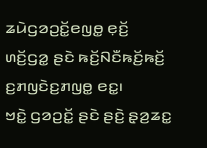ꤘꤣꤧꤞꤤꤑꤢꤩ꤭ꤕꤜꤥ꤭ ꤕ꤫ꤢꤩ꤬ ꤛꤢꤩ꤬ꤞꤤ꤭ ꤔꤢꤧ ꤒꤢꤩ꤬ꤡꤢꤪꤒꤢꤩ꤬ꤒꤢꤩ꤬ ꤢ꤬ꤊꤜꤢꤧꤢ꤬ꤊꤜꤥ꤭ ꤕꤢ꤭꤯
ꤠꤢꤧ꤭ ꤞꤤꤑꤢꤩ꤭ ꤔꤢꤧ ꤔꤢꤧ꤬ ꤔ꤫ꤤ꤬ꤘꤢ꤭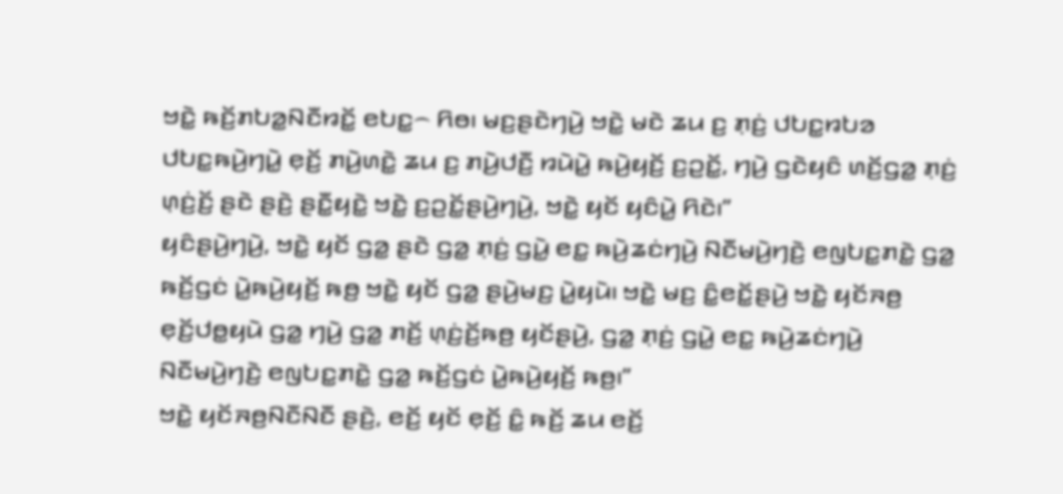ꤠꤢꤧ꤭ ꤒꤢꤩ꤬ꤊꤝꤤ꤭ꤡꤢꤪꤙꤢꤩ꤭ ꤕꤝꤢ꤭꤮ ꤖꤥ꤯ ꤗꤢ꤬ꤔꤢꤧꤚꤣꤧ꤬ ꤠꤢꤧ꤭ ꤗꤢꤧ ꤘꤣ ꤢ꤬ ꤊ꤫ꤢꤦ꤬ ꤓꤝꤢ꤭ꤙꤝꤤ ꤓꤝꤢ꤭ꤒꤣꤧ꤬ꤚꤣꤧ꤭ ꤕ꤫ꤢꤩ꤬ ꤊꤣꤧ꤬ꤛꤢꤧ꤭ ꤘꤣ ꤢ꤬ ꤊꤣꤧ꤬ꤓꤢꤪ꤬ ꤙꤣꤧꤣꤧ꤭ ꤒꤣꤧ꤬ꤟꤢꤩ꤬ ꤢ꤬ꤑꤢꤩ꤭, ꤚꤣꤧ꤬ ꤞꤢꤧꤟꤢꤨ ꤛꤢꤩ꤬ꤞꤤ꤭ ꤊ꤫ꤢꤦ꤬ ꤛ꤫ꤢꤦ꤬ꤢꤩ꤬ ꤔꤢꤧ ꤔꤢꤧ꤬ ꤔꤢꤪ꤭ꤟꤢꤧ꤭ ꤠꤢꤧ꤭ ꤢ꤬ꤑꤢꤩ꤭ꤔꤣꤧ꤬ꤚꤣꤧ꤬, ꤠꤢꤧ꤭ ꤟꤢꤩ ꤟꤢꤨꤣꤧ꤭ ꤖꤢꤧ꤯”
ꤟꤢꤨꤔꤣꤧ꤬ꤚꤣꤧ꤬, ꤠꤢꤧ꤭ ꤟꤢꤩ ꤞꤤ꤭ ꤔꤢꤧ ꤞꤤ꤭ ꤊ꤫ꤢꤦ꤬ ꤞꤣꤧ꤭ ꤕꤢ꤭ ꤒꤣꤧ꤬ꤘꤢꤦꤚꤣꤧ꤬ ꤡꤢꤪꤗꤣꤧ꤬ꤚꤢꤧ꤬ ꤕꤜꤝꤢ꤭ꤊꤢꤧ꤭ ꤞꤤ꤭ ꤒꤢꤩ꤬ꤞꤢꤦ ꤣꤧ꤭ꤒꤣꤧ꤬ꤟꤢꤩ꤬ ꤒꤥ꤬ ꤠꤢꤧ꤭ ꤟꤢꤩ ꤞꤤ꤭ ꤔꤣꤧ꤬ꤗꤢ꤬ ꤣꤧ꤭ꤟꤣꤧ꤯ ꤠꤢꤧ꤭ ꤗꤢ꤬ ꤢꤨ꤭ꤕꤢꤩ꤭ꤔꤣꤧ꤬ ꤠꤢꤧ꤭ ꤟꤢꤩꤏꤥ꤬ ꤕ꤫ꤢꤩ꤬ꤓꤥ꤭ꤟꤣꤧ ꤞꤤ꤭ ꤚꤣꤧ꤬ ꤞꤤ꤭ ꤊꤢꤩ꤬ ꤛ꤫ꤢꤦ꤬ꤢꤩ꤬ꤒꤥ꤬ ꤟꤢꤩꤔꤣꤧ꤬, ꤞꤤ꤭ ꤊ꤫ꤢꤦ꤬ ꤞꤣꤧ꤭ ꤕꤢ꤭ ꤒꤣꤧ꤬ꤘꤢꤦꤚꤣꤧ꤬ ꤡꤢꤪꤗꤣꤧ꤬ꤚꤢꤧ꤬ ꤕꤜꤝꤢ꤭ꤊꤢꤧ꤭ ꤞꤤ꤭ ꤒꤢꤩ꤬ꤞꤢꤦ ꤣꤧ꤭ꤒꤣꤧ꤬ꤟꤢꤩ꤬ ꤒꤥ꤬꤯”
ꤠꤢꤧ꤭ ꤟꤢꤩꤏꤥ꤬ꤡꤢꤪꤡꤢꤪ ꤔꤢꤧ꤬, ꤕꤢꤩ꤬ ꤟꤢꤩ ꤕ꤫ꤢꤩ꤬ ꤢꤨ꤭ ꤒꤢꤩ꤬ ꤘꤣ ꤕꤢꤩ꤬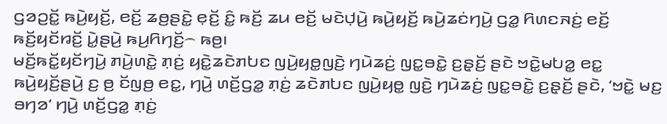ꤞꤤꤑꤢꤩ꤭ ꤒꤣꤧ꤬ꤟꤢꤩ꤬, ꤕꤢꤩ꤬ ꤘꤥ꤬ꤔꤢꤧ꤭ ꤕ꤫ꤢꤩ꤬ ꤢꤨ꤭ ꤒꤢꤩ꤬ ꤘꤣ ꤕꤢꤩ꤬ ꤗꤢꤧꤓ꤫ꤣꤧ꤬ ꤒꤣꤧ꤬ꤟꤢꤩ꤬ ꤒꤣꤧ꤬ꤘꤢꤦꤚꤣꤧ꤬ ꤞꤤ꤭ ꤖꤛꤢꤏꤢꤦ꤬ ꤕꤢꤩ꤬ ꤒꤢꤩ꤬ꤟꤢꤩꤙꤢꤩ꤬ ꤣꤧ꤭ꤔꤣꤧ꤬ ꤒꤣ꤬ꤖꤚꤢꤩ꤬꤮ ꤒꤥ꤬꤯
ꤗꤢꤩ꤬ꤒꤢꤩ꤭ꤟꤢꤩꤚꤣꤧ꤬ ꤊꤣꤧ꤬ꤛꤢꤧ꤭ ꤊ꤫ꤢꤦ꤬ ꤟꤢꤧ꤭ꤘꤢꤧꤊꤝꤢ ꤜꤣꤧ꤬ꤟꤥ꤭ꤜꤢꤧ꤬ ꤚꤣꤧꤘꤢꤦ꤬ ꤜꤢ꤭ꤋꤢꤧ꤭ ꤢ꤬ꤔ꤫ꤢꤩ꤬ ꤔꤢꤧ ꤠꤢꤧ꤭ꤗꤝꤤ꤭ ꤕꤢ꤭ ꤒꤣꤧ꤬ꤟꤢꤩ꤬ꤔꤣꤧ꤬ ꤢ꤬ ꤥ꤬ ꤢꤩꤜꤥ꤬ ꤕꤢ꤭, ꤚꤣꤧ꤬ ꤛꤢꤩ꤬ꤞꤤ꤭ ꤊ꤫ꤢꤦ꤬ ꤘꤢꤧꤊꤝꤢ ꤜꤣꤧ꤬ꤟꤥ꤭ ꤜꤢꤧ꤬ ꤚꤣꤧꤘꤢꤦ꤬ ꤜꤢ꤭ꤋꤢꤧ꤭ ꤢ꤬ꤔ꤫ꤢꤩ꤬ ꤔꤢꤧ, ‘ꤠꤢꤧ꤭ ꤗꤢ꤬ ꤋꤚꤤ’ ꤚꤣꤧ꤬ ꤛꤢꤩ꤬ꤞꤤ꤭ ꤊ꤫ꤢꤦ꤬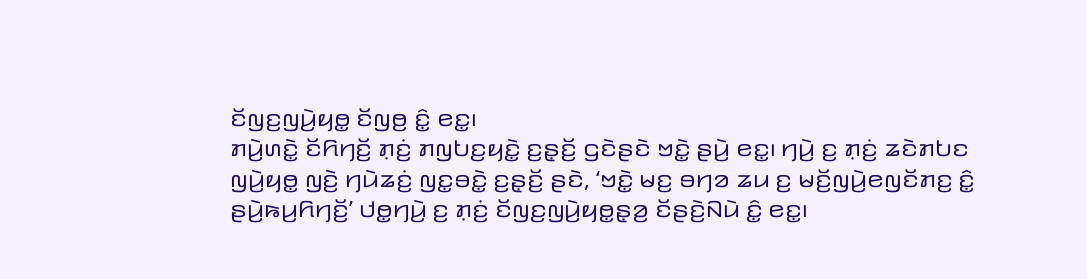ꤢꤩꤜꤢ꤬ꤜꤣꤧ꤬ꤟꤥ꤭ ꤢꤩꤜꤥ꤬ ꤢꤨ꤭ ꤕꤢ꤭꤯
ꤊꤣꤧ꤬ꤛꤢꤧ꤭ ꤢꤩꤖꤚꤢꤩ꤬ ꤊ꤫ꤢꤦ꤬ ꤊꤜꤝꤢ꤬ꤟꤢꤧ꤭ ꤢ꤬ꤔ꤫ꤢꤩ꤬ ꤞꤢꤧꤔꤢꤧ ꤠꤢꤧ꤭ ꤔꤣꤧ꤬ ꤕꤢ꤭꤯ ꤚꤣꤧ꤬ ꤢ꤬ ꤊ꤫ꤢꤦ꤬ ꤘꤢꤧꤊꤝꤢ ꤜꤣꤧ꤬ꤟꤥ꤭ ꤜꤢꤧ꤬ ꤚꤣꤧꤘꤢꤦ꤬ ꤜꤢ꤭ꤋꤢꤧ꤭ ꤢ꤬ꤔ꤫ꤢꤩ꤬ ꤔꤢꤧ, ‘ꤠꤢꤧ꤭ ꤗꤢ꤬ ꤋꤚꤤ ꤘꤣ ꤢ꤬ ꤗꤢꤩ꤬ꤜꤣꤧ꤬ꤕꤜꤢꤩꤊꤢ꤬ ꤢꤨ꤭ ꤔꤣꤧ꤬ꤒꤣ꤬ꤖꤚꤢꤩ꤬’ ꤓꤥ꤭ꤚꤣꤧ꤬ ꤢ꤬ ꤊ꤫ꤢꤦ꤬ ꤢꤩꤜꤢ꤬ꤜꤣꤧ꤬ꤟꤥ꤭ꤔ꤫ꤤ꤬ ꤢꤩꤔꤢꤧ꤬ꤡꤣꤧ ꤢꤨ꤭ ꤕꤢ꤭꤯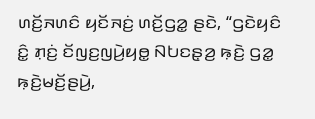ꤛꤢꤩ꤬ꤏꤛꤢꤨ ꤟꤢꤩꤏꤢꤦ꤬ ꤛꤢꤩ꤬ꤞꤤ꤭ ꤔꤢꤧ, “ꤞꤢꤧꤟꤢꤨ ꤢꤨ꤭ ꤊ꤫ꤢꤦ꤬ ꤢꤩꤜꤢ꤬ꤜꤣꤧ꤬ꤟꤥ꤭ ꤡꤝꤢꤔ꤫ꤤ꤬ ꤒ꤫ꤢꤧ꤬ ꤞꤤ꤭ ꤒ꤫ꤢꤧ꤬ꤗꤢꤩ꤬ꤔꤣꤧ꤬,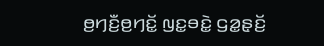ꤥ꤬ꤚꤢꤪ꤬ꤥ꤬ꤚꤢꤩ꤭ ꤜꤢ꤭ꤋꤢꤧ꤭ ꤞꤤ꤭ꤔ꤫ꤢꤩ꤬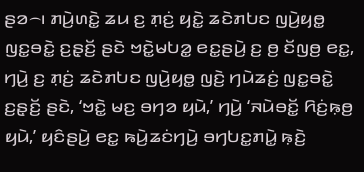ꤔꤤ꤮꤯ ꤊꤣꤧ꤬ꤛꤢꤧ꤭ ꤘꤣ ꤢ꤬ ꤊ꤫ꤢꤦ꤬ ꤟꤢꤧ꤭ ꤘꤢꤧꤊꤝꤢ ꤜꤣꤧ꤬ꤟꤥ꤭ ꤜꤢ꤭ꤋꤢꤧ꤭ ꤢ꤬ꤔ꤫ꤢꤩ꤬ ꤔꤢꤧ ꤠꤢꤧ꤭ꤗꤝꤤ꤭ ꤕꤢ꤭ꤔꤣꤧ꤬ ꤢ꤬ ꤥ꤬ ꤢꤩꤜꤥ꤬ ꤕꤢ꤭, ꤚꤣꤧ꤬ ꤢ꤬ ꤊ꤫ꤢꤦ꤬ ꤘꤢꤧꤊꤝꤢ ꤜꤣꤧ꤬ꤟꤥ꤭ ꤜꤢꤧ꤬ ꤚꤣꤧꤘꤢꤦ꤬ ꤜꤢ꤭ꤋꤢꤧ꤭ ꤢ꤬ꤔ꤫ꤢꤩ꤬ ꤔꤢꤧ, ‘ꤠꤢꤧ꤭ ꤗꤢ꤬ ꤋꤚꤤ ꤟꤣꤧ,’ ꤚꤣꤧ꤬ ‘ꤏꤣꤧꤋꤢꤩ꤭ ꤖꤢꤦ꤬ꤒ꤫ꤥ꤬ ꤟꤣꤧ,’ ꤟꤢꤨꤔꤣꤧ꤬ ꤕꤢ꤭ ꤒꤣꤧ꤬ꤘꤢꤦꤚꤣꤧ꤬ ꤋꤚꤝꤢ꤭ꤊꤣꤧ꤭ ꤒ꤫ꤢꤧ꤬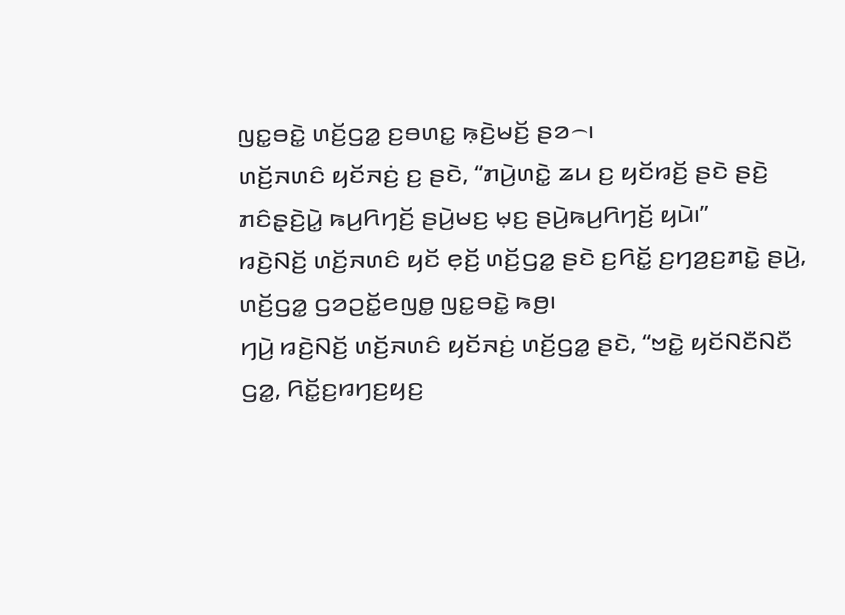ꤜꤢ꤭ꤋꤢꤧ꤭ ꤛꤢꤩ꤬ꤞꤤ꤭ ꤢ꤬ꤋꤛꤢ꤭ ꤒ꤫ꤢꤧ꤬ꤗꤢꤩ꤬ ꤔꤤ꤮꤯
ꤛꤢꤩ꤬ꤏꤛꤢꤨ ꤟꤢꤩꤏꤢꤦ꤬ ꤢ꤬ ꤔꤢꤧ, “ꤊꤣꤧ꤬ꤛꤢꤧ꤭ ꤘꤣ ꤢ꤬ ꤟꤢꤩꤙꤢꤩ꤬ ꤔꤢꤧ ꤔꤢꤧ꤬ ꤊꤢꤨꤔ꤫ꤢꤧ꤬ꤣꤧ꤭ ꤒꤣ꤬ꤖꤚꤢꤩ꤬ ꤔꤣꤧ꤬ꤗꤢ꤬ ꤗ꤫ꤢ꤬ ꤔꤣꤧ꤬ꤒꤣ꤬ꤖꤚꤢꤩ꤬ ꤟꤣꤧ꤯”
ꤙꤢꤧ꤬ꤡꤢꤩ꤬ ꤛꤢꤩ꤬ꤏꤛꤢꤨ ꤟꤢꤩ ꤕ꤫ꤢꤩ꤬ ꤛꤢꤩ꤬ꤞꤤ꤭ ꤔꤢꤧ ꤢ꤬ꤖꤢꤩ꤭ ꤢ꤬ꤚꤤ꤬ꤢ꤬ꤊꤢꤧ꤭ ꤔꤣꤧ꤬, ꤛꤢꤩ꤬ꤞꤤ꤭ ꤞꤤꤑꤢꤩ꤭ꤕꤜꤥ꤭ ꤜꤢ꤭ꤋꤢꤧ꤭ ꤒꤥ꤬꤯
ꤚꤣꤧ꤬ ꤙꤢꤧ꤬ꤡꤢꤩ꤬ ꤛꤢꤩ꤬ꤏꤛꤢꤨ ꤟꤢꤩꤏꤢꤦ꤬ ꤛꤢꤩ꤬ꤞꤤ꤭ ꤔꤢꤧ, “ꤠꤢꤧ꤭ ꤟꤢꤩꤡꤢꤪꤡꤢꤪ ꤞꤤ꤭, ꤖꤢꤩ꤭ꤢ꤬ꤙꤚꤢ꤬ꤟꤢ꤬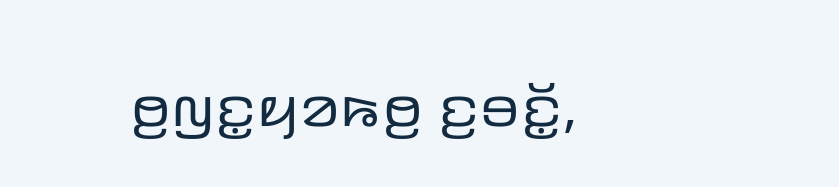ꤥ꤬ꤜꤢ꤭ꤟꤤꤒꤥ꤬ ꤢ꤬ꤋꤢꤩ꤭,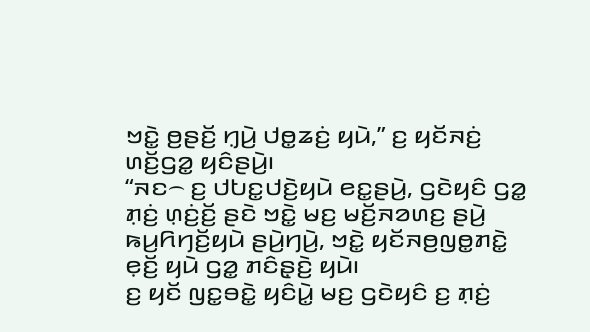ꤠꤢꤧ꤭ ꤥ꤬ꤔꤢꤩ꤬ ꤚ꤫ꤣꤧ꤬ ꤓꤥ꤭ꤘꤢꤦ꤬ ꤟꤣꤧ,” ꤢ꤬ ꤟꤢꤩꤏꤢꤦ꤬ ꤛꤢꤩ꤬ꤞꤤ꤭ ꤟꤢꤨꤔꤣꤧ꤬꤯
“ꤏꤢ꤮ ꤢ꤬ ꤓꤝꤢ꤭ꤓꤢꤧ꤬ꤟꤣꤧ ꤕꤢ꤭ꤔꤣꤧ꤬, ꤞꤢꤧꤟꤢꤨ ꤞꤤ꤭ ꤊ꤫ꤢꤦ꤬ ꤛ꤫ꤢꤦ꤬ꤢꤩ꤬ ꤔꤢꤧ ꤠꤢꤧ꤭ ꤗꤢ꤬ ꤗꤢꤩ꤬ꤏꤤꤛꤢ꤬ ꤔꤣꤧ꤬ ꤒꤣ꤬ꤖꤚꤢꤩ꤬ꤟꤣꤧ ꤔꤣꤧ꤬ꤚꤣꤧ꤬, ꤠꤢꤧ꤭ ꤟꤢꤩꤏꤥ꤬ꤜꤥ꤭ꤊꤢꤧ꤭ ꤕ꤫ꤢꤩ꤬ ꤟꤣꤧ ꤞꤤ꤭ ꤊꤢꤨꤔ꤫ꤢꤧ꤬ ꤟꤣꤧ꤯
ꤢ꤬ ꤟꤢꤩ ꤜꤢ꤭ꤋꤢꤧ꤭ ꤟꤢꤨꤣꤧ꤭ ꤗꤢ꤬ ꤞꤢꤧꤟꤢꤨ ꤢ꤬ ꤊ꤫ꤢꤦ꤬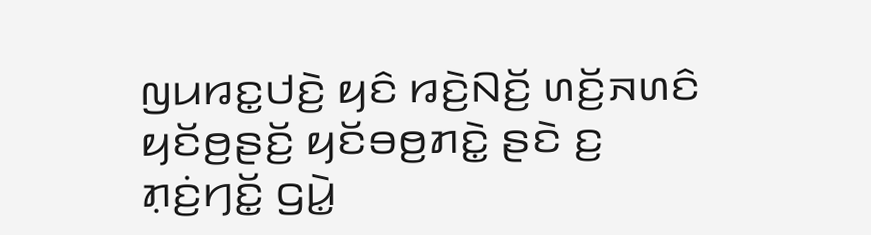ꤜꤣꤙꤢ꤭ꤓꤢꤧ꤬ ꤟꤢꤨ ꤙꤢꤧ꤬ꤡꤢꤩ꤬ ꤛꤢꤩ꤬ꤏꤛꤢꤨ ꤟꤢꤩꤥ꤬ꤔꤢꤩ꤬ ꤟꤢꤩꤋꤥ꤬ꤊꤢꤧ꤭ ꤔꤢꤧ ꤢ꤬ ꤊ꤫ꤢꤦ꤬ꤚꤢꤩ꤭ ꤞꤣꤧ꤭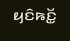ꤟꤢꤨꤒꤢꤩ꤭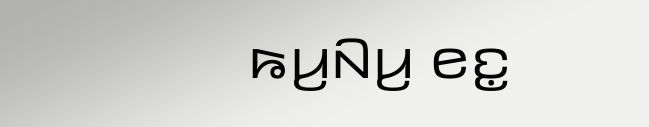ꤒꤣ꤬ꤡꤣ꤬ ꤕꤢ꤭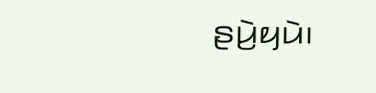ꤔꤣꤧ꤬ꤟꤣꤧ꤯